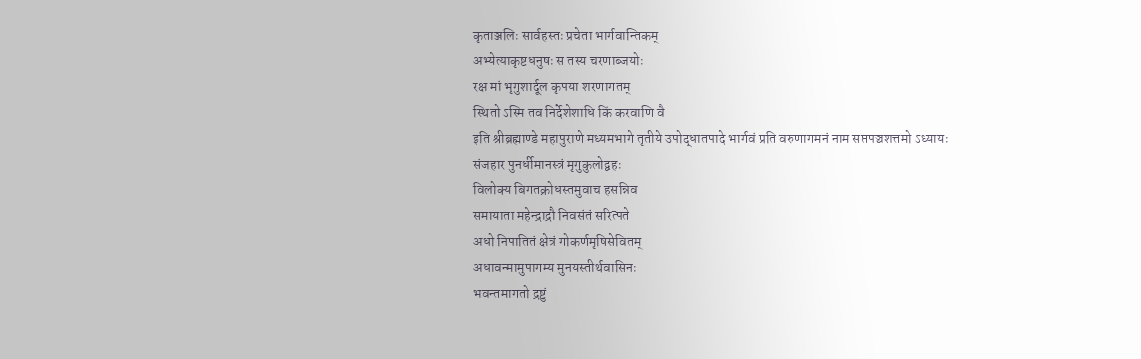कृताञ्जलिः सार्वहस्तः प्रचेता भार्गवान्तिकम्
अभ्येत्याकृष्टधनुषः स तस्य चरणाब्जयोः
रक्ष मां भृगुशार्दूल कृपया शरणागतम्
स्थितो ऽस्मि तव निर्देशेशाधि किं करवाणि वै
इति श्रीब्रह्माण्डे महापुराणे मध्यमभागे तृतीये उपोद्धातपादे भार्गवं प्रति वरुणागमनं नाम सप्तपञ्चशत्तमो ऽध्यायः
संजहार पुनर्धीमानस्त्रं मृगुकुलोद्वहः
विलोक्य बिगतक्रोधस्तमुवाच हसन्निव
समायाता महेन्द्राद्रौ निवसंतं सरित्पते
अधो निपातितं क्षेत्रं गोकर्णमृषिसेवितम्
अधावन्मामुपागम्य मुनयस्तीर्थवासिनः
भवन्तमागतो द्रष्टुं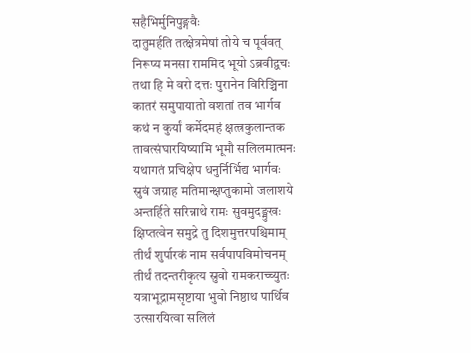सहैभिर्मुनिपुङ्गवैः
दातुमर्हति तत्क्षेत्रमेषां तोये च पूर्ववत्
निरूप्य मनसा राममिद भूयो ऽब्रवीद्वचः
तथा हि मे वरो दत्तः पुरानेन विरिञ्चिना
कातरं समुपायातो वशतां तव भार्गव
कथं न कुर्यां कर्मेदमहं क्षत्त्रकुलान्तक
तावत्संघारयिष्यामि भूमौ सलिलमात्मनः
यथागतं प्रचिक्षेप धनुर्निर्भिद्य भार्गवः
स्रुवं जग्राह मतिमान्क्षप्तुकामो जलाशये
अन्तर्हिते सरिन्नाथे रामः सुवमुदङ्मुखः
क्षिप्तत्वेन समुद्रे तु दिशमुत्तरपश्चिमाम्
तीर्थं शुर्पारकं नाम सर्वपापविमोचनम्
तीर्थं तदन्तरीकृत्य स्रुवो रामकराच्च्युतः
यत्राभूद्रामसृष्टाया भुवो निष्ठाथ पार्थिव
उत्सारयित्वा सलिलं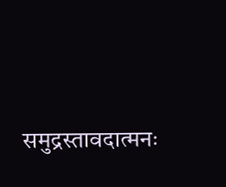समुद्रस्तावदात्मनः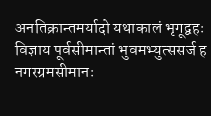अनतिक्रान्तमर्यादो यथाकालं भृगूद्वहः
विज्ञाय पूर्वसीमान्तां भुवमभ्युत्ससर्ज ह
नगरग्रमसीमानः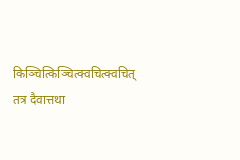किञ्चित्किञ्चित्क्वचित्क्वचित्
तत्र दैवात्तथा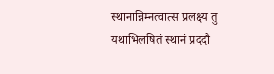स्थानान्निम्नत्वात्स प्रलक्ष्य तु
यथाभिलषितं स्थानं प्रददौ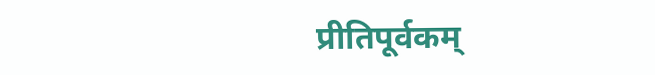प्रीतिपूर्वकम्